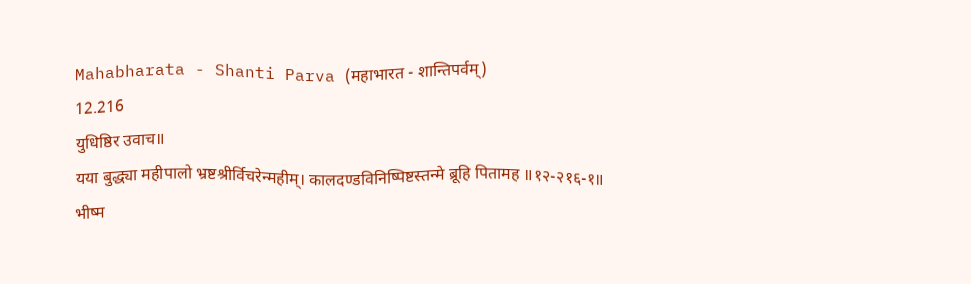Mahabharata - Shanti Parva (महाभारत - शान्तिपर्वम्)
12.216
युधिष्ठिर उवाच॥
यया बुद्ध्या महीपालो भ्रष्टश्रीर्विचरेन्महीम्। कालदण्डविनिष्पिष्टस्तन्मे ब्रूहि पितामह ॥१२-२१६-१॥
भीष्म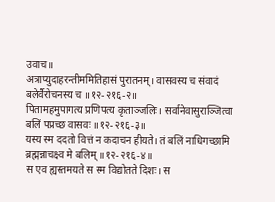उवाच॥
अत्राप्युदाहरन्तीममितिहासं पुरातनम्। वासवस्य च संवादं बलेर्वैरोचनस्य च ॥१२-२१६-२॥
पितामहमुपागत्य प्रणिपत्य कृताञ्जलिः। सर्वानेवासुराञ्जित्वा बलिं पप्रच्छ वासवः ॥१२-२१६-३॥
यस्य स्म ददतो वित्तं न कदाचन हीयते। तं बलिं नाधिगच्छामि ब्रह्मन्नाचक्ष्व मे बलिम् ॥१२-२१६-४॥
स एव ह्यस्तमयते स स्म विद्योतते दिशः। स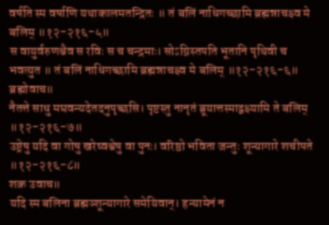वर्षति स्म वर्षाणि यथाकालमतन्द्रितः ॥ तं बलिं नाधिगच्छामि ब्रह्मन्नाचक्ष्व मे बलिम् ॥१२-२१६-५॥
स वायुर्वरुणश्चैव स रविः स च चन्द्रमाः। सोऽग्निस्तपति भूतानि पृथिवी च भवत्युत ॥ तं बलिं नाधिगच्छामि ब्रह्मन्नाचक्ष्व मे बलिम् ॥१२-२१६-६॥
ब्रह्मोवाच॥
नैतत्ते साधु मघवन्यदेतदनुपृच्छसि। पृष्टस्तु नानृतं ब्रूयात्तस्माद्वक्ष्यामि ते बलिम् ॥१२-२१६-७॥
उष्ट्रेषु यदि वा गोषु खरेष्वश्वेषु वा पुनः। वरिष्ठो भविता जन्तुः शून्यागारे शचीपते ॥१२-२१६-८॥
शक्र उवाच॥
यदि स्म बलिना ब्रह्मञ्शून्यागारे समेयिवान्। हन्यामेनं न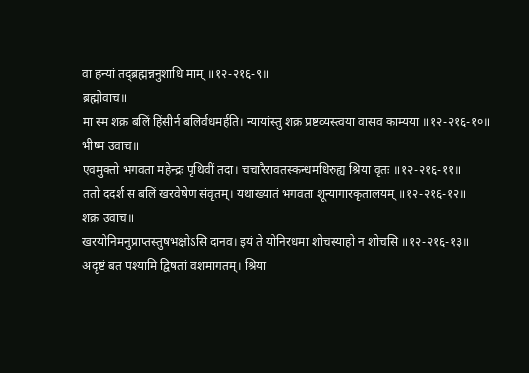वा हन्यां तद्ब्रह्मन्ननुशाधि माम् ॥१२-२१६-९॥
ब्रह्मोवाच॥
मा स्म शक्र बलिं हिंसीर्न बलिर्वधमर्हति। न्यायांस्तु शक्र प्रष्टव्यस्त्वया वासव काम्यया ॥१२-२१६-१०॥
भीष्म उवाच॥
एवमुक्तो भगवता महेन्द्रः पृथिवीं तदा। चचारैरावतस्कन्धमधिरुह्य श्रिया वृतः ॥१२-२१६-११॥
ततो ददर्श स बलिं खरवेषेण संवृतम्। यथाख्यातं भगवता शून्यागारकृतालयम् ॥१२-२१६-१२॥
शक्र उवाच॥
खरयोनिमनुप्राप्तस्तुषभक्षोऽसि दानव। इयं ते योनिरधमा शोचस्याहो न शोचसि ॥१२-२१६-१३॥
अदृष्टं बत पश्यामि द्विषतां वशमागतम्। श्रिया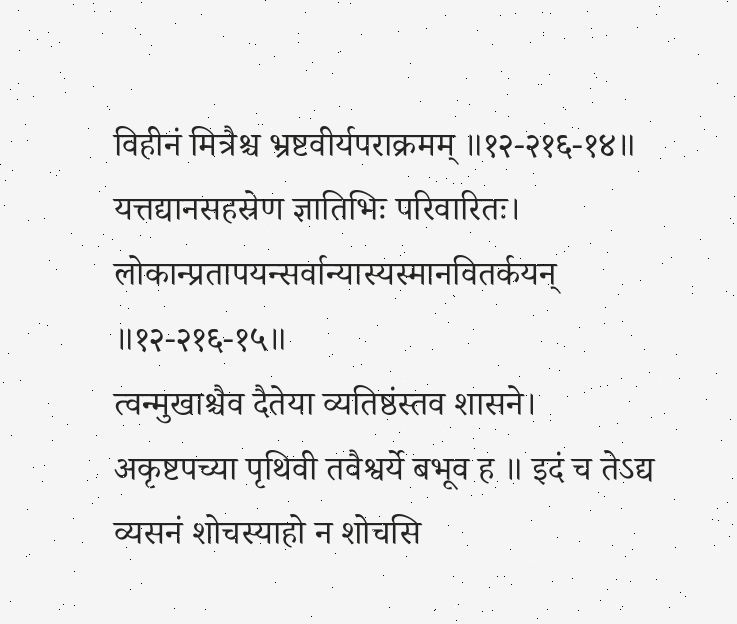विहीनं मित्रैश्च भ्रष्टवीर्यपराक्रमम् ॥१२-२१६-१४॥
यत्तद्यानसहस्रेण ज्ञातिभिः परिवारितः। लोकान्प्रतापयन्सर्वान्यास्यस्मानवितर्कयन् ॥१२-२१६-१५॥
त्वन्मुखाश्चैव दैतेया व्यतिष्ठंस्तव शासने। अकृष्टपच्या पृथिवी तवैश्वर्ये बभूव ह ॥ इदं च तेऽद्य व्यसनं शोचस्याहो न शोचसि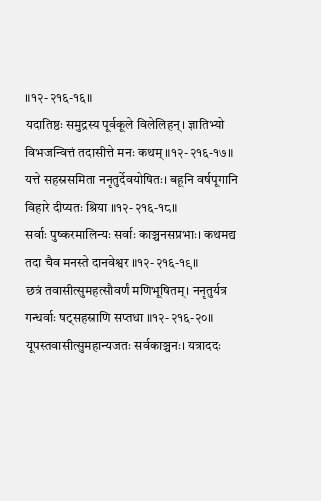॥१२-२१६-१६॥
यदातिष्ठः समुद्रस्य पूर्वकूले विलेलिहन्। ज्ञातिभ्यो विभजन्वित्तं तदासीत्ते मनः कथम् ॥१२-२१६-१७॥
यत्ते सहस्रसमिता ननृतुर्देवयोषितः। बहूनि वर्षपूगानि विहारे दीप्यतः श्रिया ॥१२-२१६-१८॥
सर्वाः पुष्करमालिन्यः सर्वाः काञ्चनसप्रभाः। कथमद्य तदा चैव मनस्ते दानवेश्वर ॥१२-२१६-१९॥
छत्रं तवासीत्सुमहत्सौवर्णं मणिभूषितम्। ननृतुर्यत्र गन्धर्वाः षट्सहस्राणि सप्तधा ॥१२-२१६-२०॥
यूपस्तवासीत्सुमहान्यजतः सर्वकाञ्चनः। यत्राददः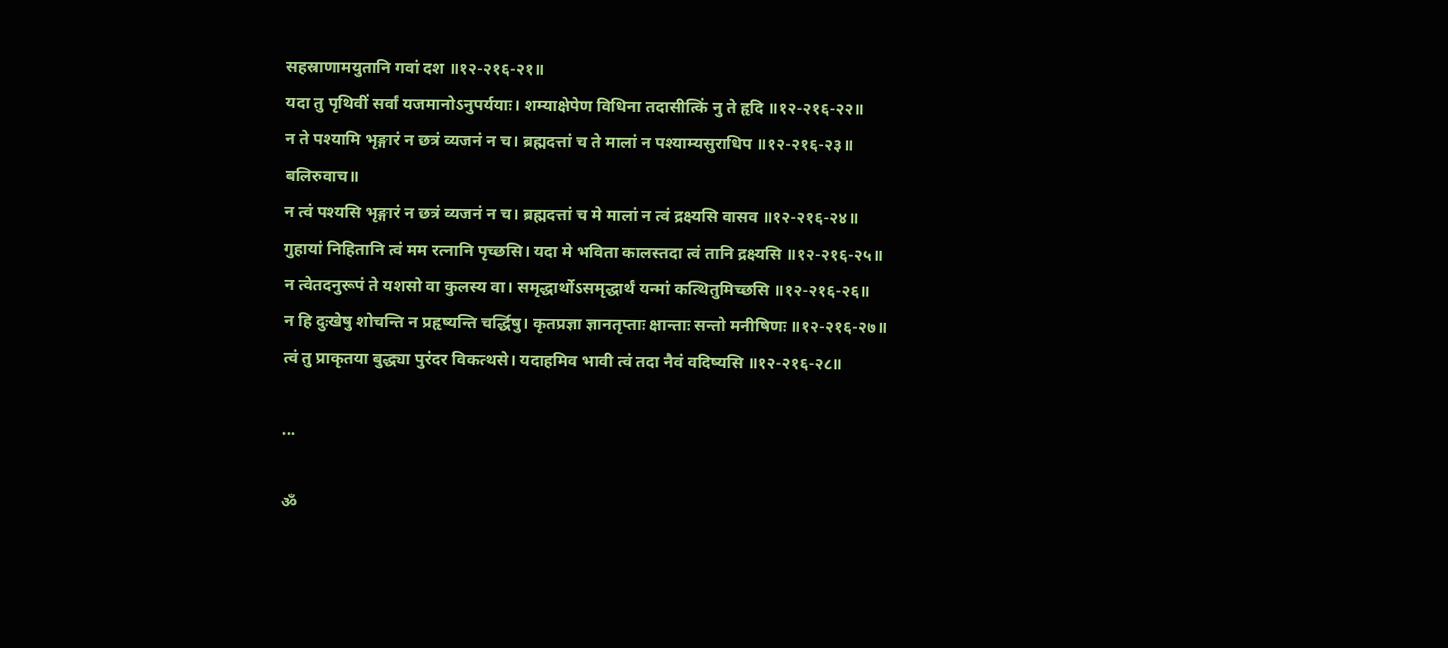सहस्राणामयुतानि गवां दश ॥१२-२१६-२१॥
यदा तु पृथिवीं सर्वां यजमानोऽनुपर्ययाः। शम्याक्षेपेण विधिना तदासीत्किं नु ते हृदि ॥१२-२१६-२२॥
न ते पश्यामि भृङ्गारं न छत्रं व्यजनं न च। ब्रह्मदत्तां च ते मालां न पश्याम्यसुराधिप ॥१२-२१६-२३॥
बलिरुवाच॥
न त्वं पश्यसि भृङ्गारं न छत्रं व्यजनं न च। ब्रह्मदत्तां च मे मालां न त्वं द्रक्ष्यसि वासव ॥१२-२१६-२४॥
गुहायां निहितानि त्वं मम रत्नानि पृच्छसि। यदा मे भविता कालस्तदा त्वं तानि द्रक्ष्यसि ॥१२-२१६-२५॥
न त्वेतदनुरूपं ते यशसो वा कुलस्य वा। समृद्धार्थोऽसमृद्धार्थं यन्मां कत्थितुमिच्छसि ॥१२-२१६-२६॥
न हि दुःखेषु शोचन्ति न प्रहृष्यन्ति चर्द्धिषु। कृतप्रज्ञा ज्ञानतृप्ताः क्षान्ताः सन्तो मनीषिणः ॥१२-२१६-२७॥
त्वं तु प्राकृतया बुद्ध्या पुरंदर विकत्थसे। यदाहमिव भावी त्वं तदा नैवं वदिष्यसि ॥१२-२१६-२८॥

...

ॐ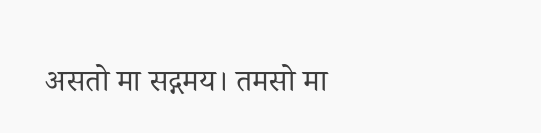असतो मा सद्गमय। तमसो मा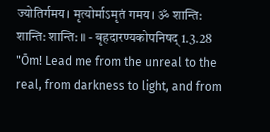ज्योतिर्गमय। मृत्योर्माऽमृतं गमय। ॐ शान्ति: शान्ति: शान्ति: ॥ - बृहदारण्यकोपनिषद् 1.3.28
"Ōm! Lead me from the unreal to the real, from darkness to light, and from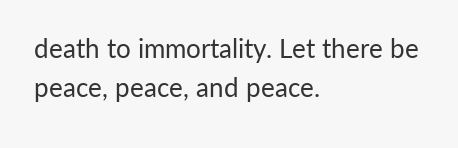death to immortality. Let there be peace, peace, and peace.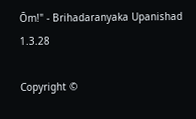Ōm!" - Brihadaranyaka Upanishad 1.3.28

Copyright ©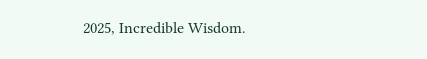2025, Incredible Wisdom.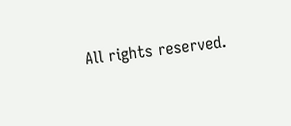All rights reserved.